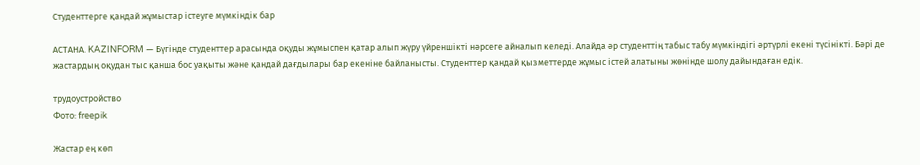Студенттерге қандай жұмыстар істеуге мүмкіндік бар

АСТАНА. KAZINFORM — Бүгінде студенттер арасында оқуды жұмыспен қатар алып жүру үйреншікті нәрсеге айналып келеді. Алайда әр студенттің табыс табу мүмкіндігі әртүрлі екені түсінікті. Бәрі де жастардың оқудан тыс қанша бос уақыты және қандай дағдылары бар екеніне байланысты. Студенттер қандай қызметтерде жұмыс істей алатыны жөнінде шолу дайындаған едік.

трудоустройство
Фото: freepik

Жастар ең көп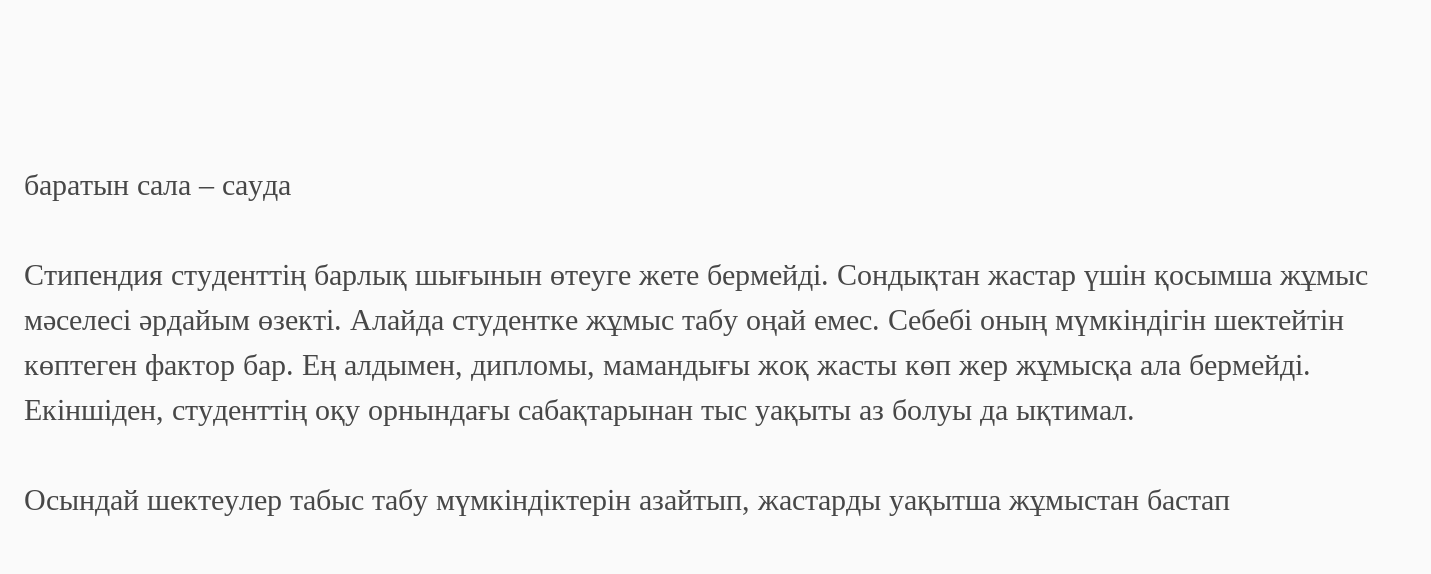баратын сала – сауда

Стипендия студенттің барлық шығынын өтеуге жете бермейді. Сондықтан жастар үшін қосымша жұмыс мәселесі әрдайым өзекті. Алайда студентке жұмыс табу оңай емес. Себебі оның мүмкіндігін шектейтін көптеген фактор бар. Ең алдымен, дипломы, мамандығы жоқ жасты көп жер жұмысқа ала бермейді. Екіншіден, студенттің оқу орнындағы сабақтарынан тыс уақыты аз болуы да ықтимал.

Осындай шектеулер табыс табу мүмкіндіктерін азайтып, жастарды уақытша жұмыстан бастап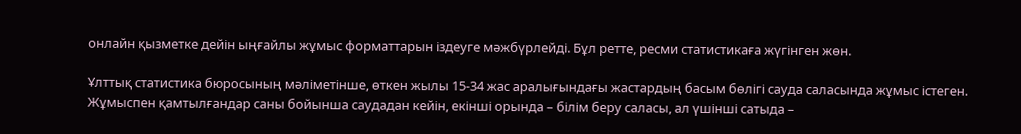онлайн қызметке дейін ыңғайлы жұмыс форматтарын іздеуге мәжбүрлейді. Бұл ретте, ресми статистикаға жүгінген жөн.

Ұлттық статистика бюросының мәліметінше, өткен жылы 15-34 жас аралығындағы жастардың басым бөлігі сауда саласында жұмыс істеген. Жұмыспен қамтылғандар саны бойынша саудадан кейін, екінші орында – білім беру саласы, ал үшінші сатыда –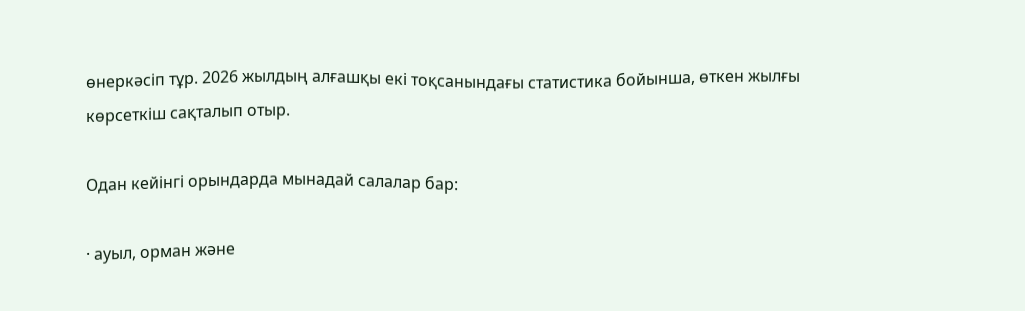өнеркәсіп тұр. 2026 жылдың алғашқы екі тоқсанындағы статистика бойынша, өткен жылғы көрсеткіш сақталып отыр.

Одан кейінгі орындарда мынадай салалар бар:

· ауыл, орман және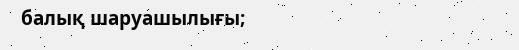балық шаруашылығы;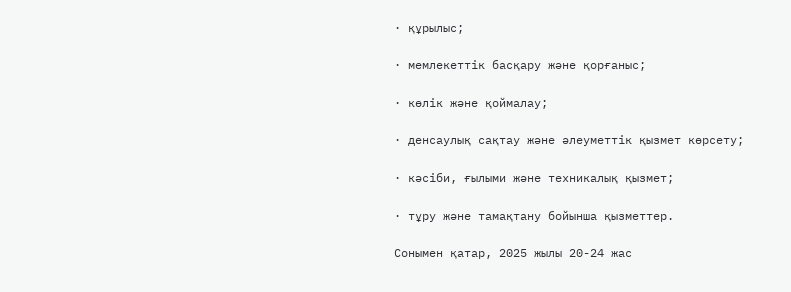· құрылыс;

· мемлекеттік басқару және қорғаныс;

· көлік және қоймалау;

· денсаулық сақтау және әлеуметтік қызмет көрсету;

· кәсіби, ғылыми және техникалық қызмет;

· тұру және тамақтану бойынша қызметтер.

Сонымен қатар, 2025 жылы 20-24 жас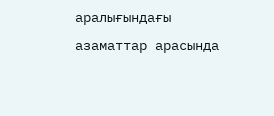аралығындағы азаматтар арасында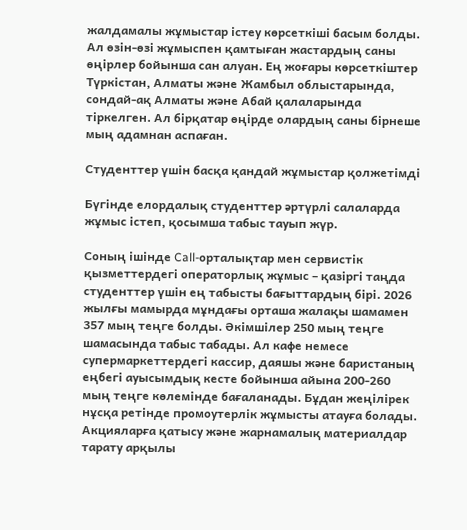жалдамалы жұмыстар істеу көрсеткіші басым болды. Ал өзін-өзі жұмыспен қамтыған жастардың саны өңірлер бойынша сан алуан. Ең жоғары көрсеткіштер Түркістан, Алматы және Жамбыл облыстарында, сондай-ақ Алматы және Абай қалаларында тіркелген. Ал бірқатар өңірде олардың саны бірнеше мың адамнан аспаған.

Студенттер үшін басқа қандай жұмыстар қолжетімді

Бүгінде елордалық студенттер әртүрлі салаларда жұмыс істеп, қосымша табыс тауып жүр.

Соның ішінде Call-орталықтар мен сервистік қызметтердегі операторлық жұмыс – қазіргі таңда студенттер үшін ең табысты бағыттардың бірі. 2026 жылғы мамырда мұндағы орташа жалақы шамамен 357 мың теңге болды. Әкімшілер 250 мың теңге шамасында табыс табады. Ал кафе немесе супермаркеттердегі кассир, даяшы және баристаның еңбегі ауысымдық кесте бойынша айына 200-260 мың теңге көлемінде бағаланады. Бұдан жеңілірек нұсқа ретінде промоутерлік жұмысты атауға болады. Акцияларға қатысу және жарнамалық материалдар тарату арқылы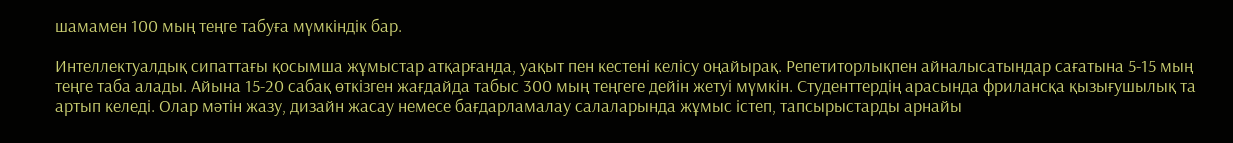шамамен 100 мың теңге табуға мүмкіндік бар.

Интеллектуалдық сипаттағы қосымша жұмыстар атқарғанда, уақыт пен кестені келісу оңайырақ. Репетиторлықпен айналысатындар сағатына 5-15 мың теңге таба алады. Айына 15-20 сабақ өткізген жағдайда табыс 300 мың теңгеге дейін жетуі мүмкін. Студенттердің арасында фрилансқа қызығушылық та артып келеді. Олар мәтін жазу, дизайн жасау немесе бағдарламалау салаларында жұмыс істеп, тапсырыстарды арнайы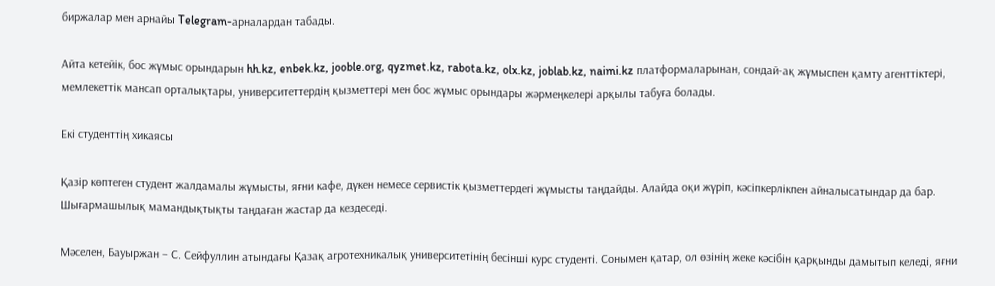биржалар мен арнайы Telegram-арналардан табады.

Айта кетейік, бос жұмыс орындарын hh.kz, enbek.kz, jooble.org, qyzmet.kz, rabota.kz, olx.kz, joblab.kz, naimi.kz платформаларынан, сондай-ақ жұмыспен қамту агенттіктері, мемлекеттік мансап орталықтары, университеттердің қызметтері мен бос жұмыс орындары жәрмеңкелері арқылы табуға болады.

Екі студенттің хикаясы

Қазір көптеген студент жалдамалы жұмысты, яғни кафе, дүкен немесе сервистік қызметтердегі жұмысты таңдайды. Алайда оқи жүріп, кәсіпкерлікпен айналысатындар да бар. Шығармашылық мамандықтықты таңдаған жастар да кездеседі.

Мәселен, Бауыржан – С. Сейфуллин атындағы Қазақ агротехникалық университетінің бесінші курс студенті. Сонымен қатар, ол өзінің жеке кәсібін қарқынды дамытып келеді, яғни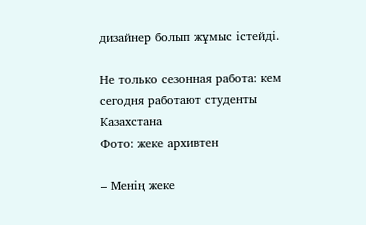дизайнер болып жұмыс істейді.

Не только сезонная работа: кем сегодня работают студенты Казахстана
Фото: жеке архивтен

– Менің жеке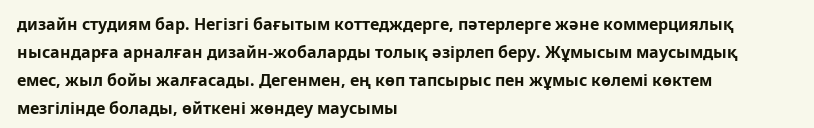дизайн студиям бар. Негізгі бағытым коттедждерге, пәтерлерге және коммерциялық нысандарға арналған дизайн-жобаларды толық әзірлеп беру. Жұмысым маусымдық емес, жыл бойы жалғасады. Дегенмен, ең көп тапсырыс пен жұмыс көлемі көктем мезгілінде болады, өйткені жөндеу маусымы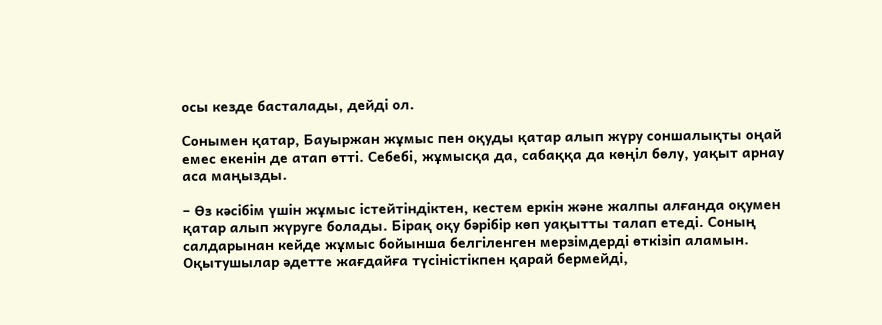осы кезде басталады, дейді ол.

Сонымен қатар, Бауыржан жұмыс пен оқуды қатар алып жүру соншалықты оңай емес екенін де атап өтті. Себебі, жұмысқа да, сабаққа да көңіл бөлу, уақыт арнау аса маңызды.

– Өз кәсібім үшін жұмыс істейтіндіктен, кестем еркін және жалпы алғанда оқумен қатар алып жүруге болады. Бірақ оқу бәрібір көп уақытты талап етеді. Соның салдарынан кейде жұмыс бойынша белгіленген мерзімдерді өткізіп аламын. Оқытушылар әдетте жағдайға түсіністікпен қарай бермейді,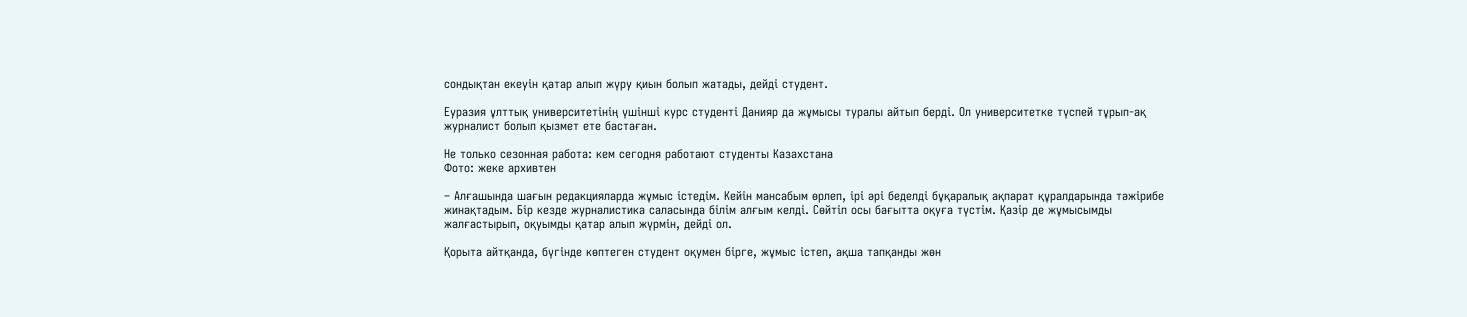сондықтан екеуін қатар алып жүру қиын болып жатады, дейді студент.

Еуразия ұлттық университетінің үшінші курс студенті Данияр да жұмысы туралы айтып берді. Ол университетке түспей тұрып-ақ журналист болып қызмет ете бастаған.

Не только сезонная работа: кем сегодня работают студенты Казахстана
Фото: жеке архивтен

– Алғашында шағын редакцияларда жұмыс істедім. Кейін мансабым өрлеп, ірі әрі беделді бұқаралық ақпарат құралдарында тәжірибе жинақтадым. Бір кезде журналистика саласында білім алғым келді. Сөйтіп осы бағытта оқуға түстім. Қазір де жұмысымды жалғастырып, оқуымды қатар алып жүрмін, дейді ол.

Қорыта айтқанда, бүгінде көптеген студент оқумен бірге, жұмыс істеп, ақша тапқанды жөн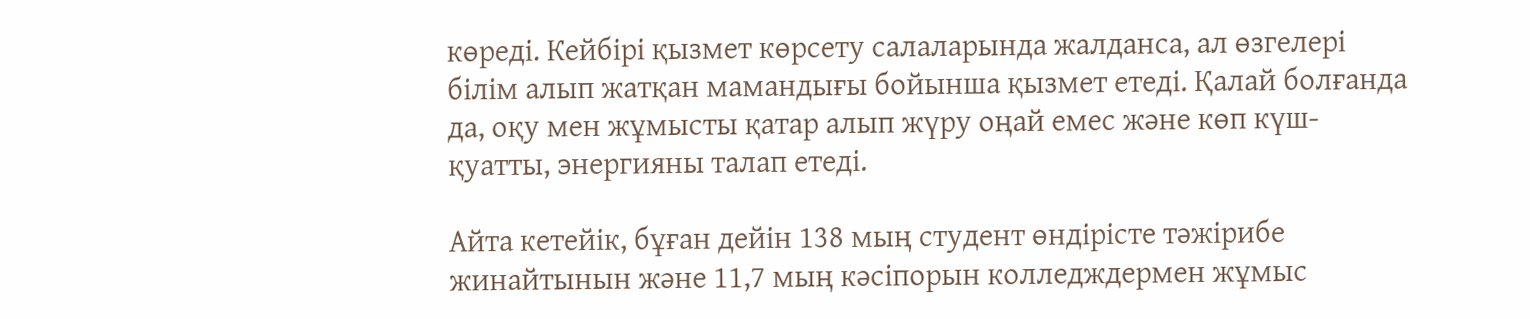көреді. Кейбірі қызмет көрсету салаларында жалданса, ал өзгелері білім алып жатқан мамандығы бойынша қызмет етеді. Қалай болғанда да, оқу мен жұмысты қатар алып жүру оңай емес және көп күш-қуатты, энергияны талап етеді.

Айта кетейік, бұған дейін 138 мың студент өндірісте тәжірибе жинайтынын және 11,7 мың кәсіпорын колледждермен жұмыс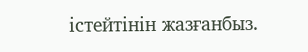істейтінін жазғанбыз.